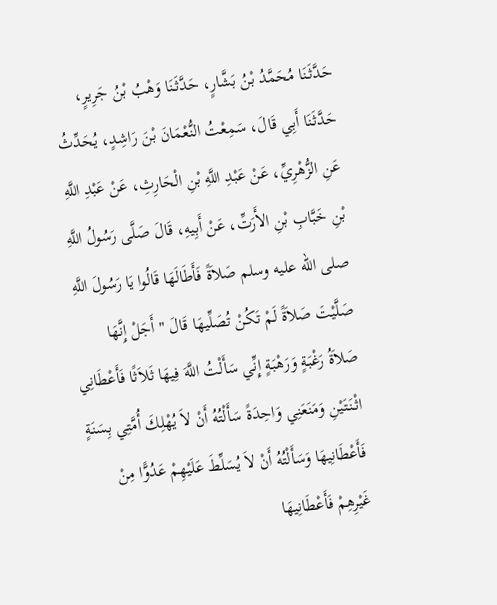حَدَّثَنَا مُحَمَّدُ بْنُ بَشَّارٍ، حَدَّثَنَا وَهْبُ بْنُ جَرِيرٍ، حَدَّثَنَا أَبِي قَالَ، سَمِعْتُ النُّعْمَانَ بْنَ رَاشِدٍ، يُحَدِّثُ عَنِ الزُّهْرِيِّ، عَنْ عَبْدِ اللَّهِ بْنِ الْحَارِثِ، عَنْ عَبْدِ اللَّهِ بْنِ خَبَّابِ بْنِ الأَرَتِّ، عَنْ أَبِيهِ، قَالَ صَلَّى رَسُولُ اللَّهِ صلى الله عليه وسلم صَلاَةً فَأَطَالَهَا قَالُوا يَا رَسُولَ اللَّهِ صَلَّيْتَ صَلاَةً لَمْ تَكُنْ تُصَلِّيهَا قَالَ " أَجَلْ إِنَّهَا صَلاَةُ رَغْبَةٍ وَرَهْبَةٍ إِنِّي سَأَلْتُ اللَّهَ فِيهَا ثَلاَثًا فَأَعْطَانِي اثْنَتَيْنِ وَمَنَعَنِي وَاحِدَةً سَأَلْتُهُ أَنْ لاَ يُهْلِكَ أُمَّتِي بِسَنَةٍ فَأَعْطَانِيهَا وَسَأَلْتُهُ أَنْ لاَ يُسَلِّطَ عَلَيْهِمْ عَدُوًّا مِنْ غَيْرِهِمْ فَأَعْطَانِيهَا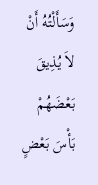وَسَأَلْتُهُ أَنْ لاَ يُذِيقَ بَعْضَهُمْ بَأْسَ بَعْضٍ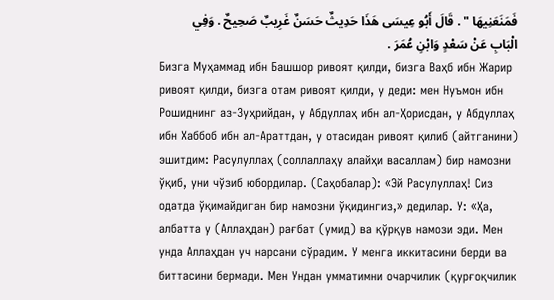فَمَنَعَنِيهَا " . قَالَ أَبُو عِيسَى هَذَا حَدِيثٌ حَسَنٌ غَرِيبٌ صَحِيحٌ . وَفِي الْبَابِ عَنْ سَعْدٍ وَابْنِ عُمَرَ .
Бизга Муҳаммад ибн Башшор ривоят қилди, бизга Ваҳб ибн Жарир ривоят қилди, бизга отам ривоят қилди, у деди: мен Нуъмон ибн Рошиднинг аз-Зуҳрийдан, у Абдуллаҳ ибн ал-Ҳорисдан, у Абдуллаҳ ибн Хаббоб ибн ал-Араттдан, у отасидан ривоят қилиб (айтганини) эшитдим: Расулуллаҳ (соллаллаҳу алайҳи васаллам) бир намозни ўқиб, уни чўзиб юбордилар. (Саҳобалар): «Эй Расулуллаҳ! Сиз одатда ўқимайдиган бир намозни ўқидингиз,» дедилар. У: «Ҳа, албатта у (Аллаҳдан) рағбат (умид) ва қўрқув намози эди. Мен унда Аллаҳдан уч нарсани сўрадим. У менга иккитасини берди ва биттасини бермади. Мен Ундан умматимни очарчилик (қурғоқчилик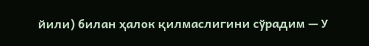йили) билан ҳалок қилмаслигини сўрадим — У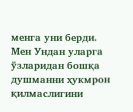менга уни берди. Мен Ундан уларга ўзларидан бошқа душманни ҳукмрон қилмаслигини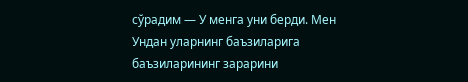сўрадим — У менга уни берди. Мен Ундан уларнинг баъзиларига баъзиларининг зарарини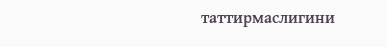таттирмаслигини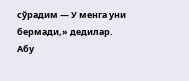сўрадим — У менга уни бермади,» дедилар. Абу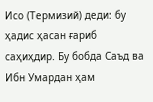Исо (Термизий) деди: бу ҳадис ҳасан ғариб саҳиҳдир. Бу бобда Саъд ва Ибн Умардан ҳам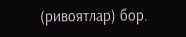(ривоятлар) бор.